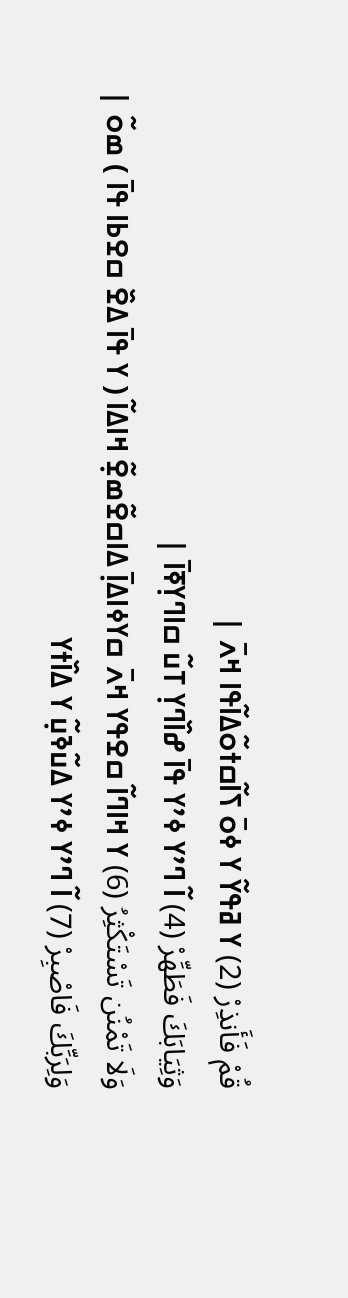قُمْ فَأَنذِرْ (2) ߌ ߥߟߌ߬ ߌ ߦߋ߫ ߖߊ߬ߛߙߋ߬ߡߊ߬ߟߊ ߞߍ߫ |
وَثِيَابَكَ فَطَهِّرْ (4) ߊ߬ ߣߴߌ ߦߴߌ ߟߊ߫ ߝߊ߰ߣߌ߲ ߠߎ߬ ߛߊߣߌ߲ߧߊ߫ |
وَلَا تَمْنُن تَسْتَكْثِرُ (6) ߌ ߞߊߣߊ߬ ߛߐߟߌ ߞߍ߫ ߛߌߦߊߡߊ߲߫ ߡߊߛߐ߬ߘߐ߲߬ ߞߊߡߊ߬ ( ߌ ߟߊ߫ ߡߐ߰ ߛߐߕߊ ߟߊ߫ ) ߘߋ߬ |
وَلِرَبِّكَ فَاصْبِرْ (7) ߊ߬ ߣߴߌ ߦߴߌ ߡߎ߬ߢߎ߲߬ ߌ ߡߊ߰ߙߌ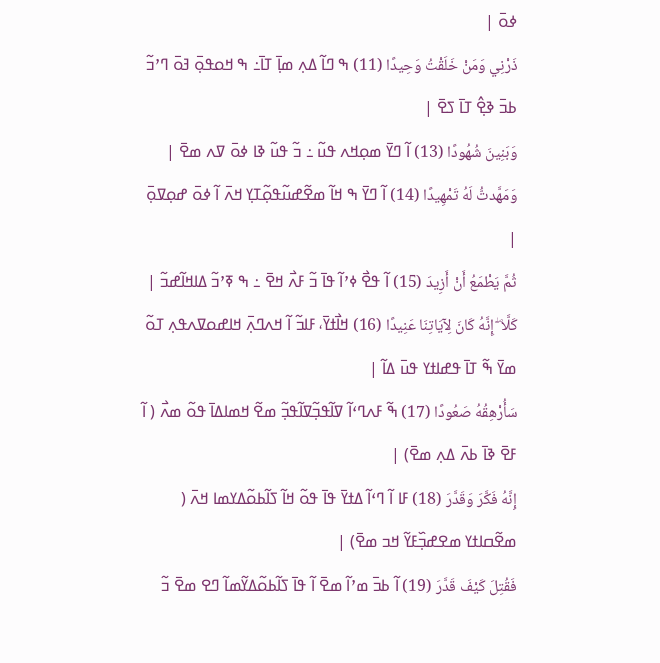ߦߋ߫ |
ذَرْنِي وَمَنْ خَلَقْتُ وَحِيدًا (11) ߒ ߣߊ߬ ߡߍ߲ ߘߊ߲߫ ߠߊ߫߸ ߒ ߞߋߟߋ߲߫ ߔߋ߫ ߣߴߏ߬ ߕߏ߫ ߢߐ߲߮ ߠߊ߫ ߖߐ߫ |
وَبَنِينَ شُهُودًا (13) ߊ߬ ߣߌ߫ ߘߋ߲ߞߍ ߟߎ߬ ߸ ߏ߬ ߟߎ߬ ߢߊ ߦߋ߫ ߜߍ ߘߐ߫ |
وَمَهَّدتُّ لَهُ تَمْهِيدًا (14) ߊ߬ ߣߌ߫ ߒ ߞߊ߬ ߘߐ߬ߝߎ߬ߟߋ߲߬ߠߌ߲ ߞߍ߫ ߊ߬ ߦߋ߫ ߝߋ߲ߜߋ߲߫ |
ثُمَّ يَطْمَعُ أَنْ أَزِيدَ (15) ߊ߬ ߟߐ߯ ߦߴߊ߬ ߟߊ߫ ߏ߬ ߓߍ߯ ߞߐ߫ ߸ ߒ ߧߴߏ߬ ߡߊߞߊ߬ߝߏ߬ |
كَلَّا ۖ إِنَّهُ كَانَ لِآيَاتِنَا عَنِيدًا (16) ߞߊ߯ߙߌ߫، ߓߊߏ߬ ߊ߬ ߞߍߣߍ߲߫ ߞߊߝߋߜߍߟߍ߲ ߠߋ߬ ߘߌ߫ ߒ߬ ߠߊ߫ ߟߝߊߙߌ ߟߎ߫ ߡߊ߬ |
سَأُرْهِقُهُ صَعُودًا (17) ߒ߬ ߓߍߣߵߊ߬ ߜߊ߬ߟߏ߲߬ߜߊ߬ߟߏ߲߬ ߘߐ߬ ߞߘߊߡߊ߫ ߟߋ߬ ߘߍ߯ ( ߊ߬ ߓߐ߫ ߢߊ߫ ߕߍ߫ ߡߍ߲ ߘߐ߫) |
إِنَّهُ فَكَّرَ وَقَدَّرَ (18) ߓߊ ߊ߬ ߣߵߊ߬ ߡߙߌ߫ ߟߊ߫ ߟߋ߬ ߞߊ߬ ߖߊ߬ߕߋ߬ߡߌߘߊ ߞߍ߫ ( ߘߐ߬ߛߊߙߌ ߘߐߝߏ߲߰ߓߌ߬ ߞߏ ߘߐ߫) |
فَقُتِلَ كَيْفَ قَدَّرَ (19) ߊ߬ ߕߏ߫ ߘߴߊ߬ ߘߐ߫ ߊ߬ ߟߊ߫ ߖߊ߬ߕߋ߬ߡߌ߬ߘߊ߬ ߣߐ ߘߐ߫ ߏ߬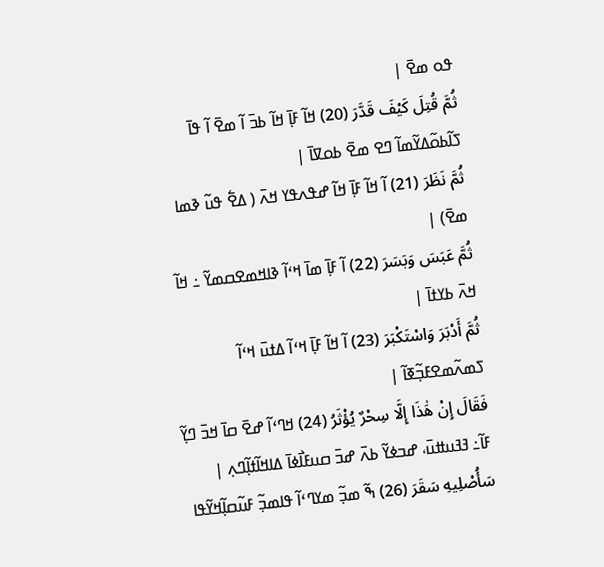ߟߋ ߘߐ߫ |
ثُمَّ قُتِلَ كَيْفَ قَدَّرَ (20) ߞߊ߬ ߓߊ߲߫ ߞߊ߬ ߕߏ߫ ߊ߬ ߘߐ߫ ߊ߬ ߟߊ߫ ߖߊ߬ߕߋ߬ߡߌ߬ߘߊ߬ ߣߐ ߘߐ߫ ߕߋߜߊ߫ |
ثُمَّ نَظَرَ (21) ߊ߬ ߞߊ߬ ߓߊ߲߫ ߞߊ߬ ߝߟߍߟߌ ߞߍ߫ ( ߡߐ߱ ߟߎ߬ ߢߘߊ ߘߐ߫) |
ثُمَّ عَبَسَ وَبَسَرَ (22) ߊ߬ ߓߊ߲߫ ߘߊ߫ ߞߵߊ߬ ߢߊߞߘߐߛߘߌ߬ ߸ ߞߊ߬ ߞߍ߫ ߕߌߙߊ߫ |
ثُمَّ أَدْبَرَ وَاسْتَكْبَرَ (23) ߊ߬ ߞߊ߬ ߓߊ߲߫ ߞߵߊ߬ ߡߙߎ߫ ߞߵߊ߬ ߖߘߍ߬ߘߐߓߏ߲߬ߧߊ߬ |
فَقَالَ إِنْ هَٰذَا إِلَّا سِحْرٌ يُؤْثَرُ (24) ߞߣߵߊ߬ ߝߐ߫ ߛߊ߫ ߞߏ߫ ߣߌ߲߬ ߓߊ߬߸ ߔߔߎߚߎ߫، ߝߏߦߌ߬ ߕߍ߫ ߝߏ߫ ߛߎߓߊ߯ߦߊ߫ ߡߊߞߊ߬ߙߊ߲߬ߣߍ߲ |
سَأُصْلِيهِ سَقَرَ (26) ߒ߬ ߘߏ߲߬ ߘߌߣߵߊ߬ ߟߊߘߏ߲߬ ߓߎ߬ߛߊ߲߬ߞߌ߬ߟߊ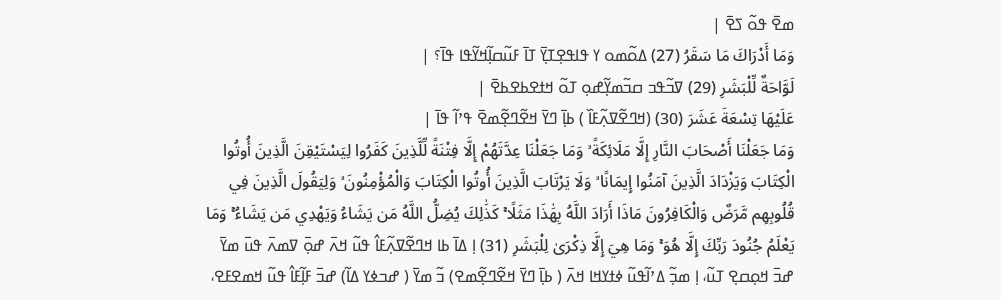ߘߐ߫ ߟߋ߬ ߖߐ߫ |
وَمَا أَدْرَاكَ مَا سَقَرُ (27) ߡߋ߬ߘߋ ߌ ߟߊߟߐ߲ߠߌ߲߫ ߠߊ߫ ߓߎ߬ߛߊ߲߬ߞߌ߬ߟߊ ߟߊ߫؟ |
لَوَّاحَةٌ لِّلْبَشَرِ (29) ߜߏ߬ߟߏ ߛߏ߬ߘߌ߲߬ߝߋ߲ ߠߋ߬ ߞߙߐߕߐߕߐ߫ |
عَلَيْهَا تِسْعَةَ عَشَرَ (30) (ߞߣߐ߬ߜߍ߲߬ߓߊ߰ ) ߕߊ߲߫ ߣߌ߫ ߞߐ߬ߣߐ߲߬ߘߐ߫ ߟߴߊ߬ ߟߊ߫ |
وَمَا جَعَلْنَا أَصْحَابَ النَّارِ إِلَّا مَلَائِكَةً ۙ وَمَا جَعَلْنَا عِدَّتَهُمْ إِلَّا فِتْنَةً لِّلَّذِينَ كَفَرُوا لِيَسْتَيْقِنَ الَّذِينَ أُوتُوا الْكِتَابَ وَيَزْدَادَ الَّذِينَ آمَنُوا إِيمَانًا ۙ وَلَا يَرْتَابَ الَّذِينَ أُوتُوا الْكِتَابَ وَالْمُؤْمِنُونَ ۙ وَلِيَقُولَ الَّذِينَ فِي قُلُوبِهِم مَّرَضٌ وَالْكَافِرُونَ مَاذَا أَرَادَ اللَّهُ بِهَٰذَا مَثَلًا ۚ كَذَٰلِكَ يُضِلُّ اللَّهُ مَن يَشَاءُ وَيَهْدِي مَن يَشَاءُ ۚ وَمَا يَعْلَمُ جُنُودَ رَبِّكَ إِلَّا هُوَ ۚ وَمَا هِيَ إِلَّا ذِكْرَىٰ لِلْبَشَرِ (31) ߊ߲ ߡߊ߫ ߕߊ ߞߣߐ߬ߜߍ߲߬ߓߊ߮ ߟߎ߬ ߞߍ߫ ߝߋ߲߫ ߜߘߍ߫ ߟߎ߫ ߘߌ߫ ߝߏ߫ ߞߋ߲ߛߐ߲ ߠߎ߬، ߊ߲ ߘߏ߲߬ ߡߴߊ߬ߟߎ߬ ߦߙߌߞߊ ߞߍ߫ ( ߕߊ߲߫ ߣߌ߫ ߞߐ߬ߣߐ߲߬ߘߐ) ߏ߬ ߘߌ߫ ( ߝߏߦߌ ߡߊ߬) ߝߏ߫ ߓߊ߲߬ߓߊ߮ ߟߎ߬ ߞߘߐߓߐ،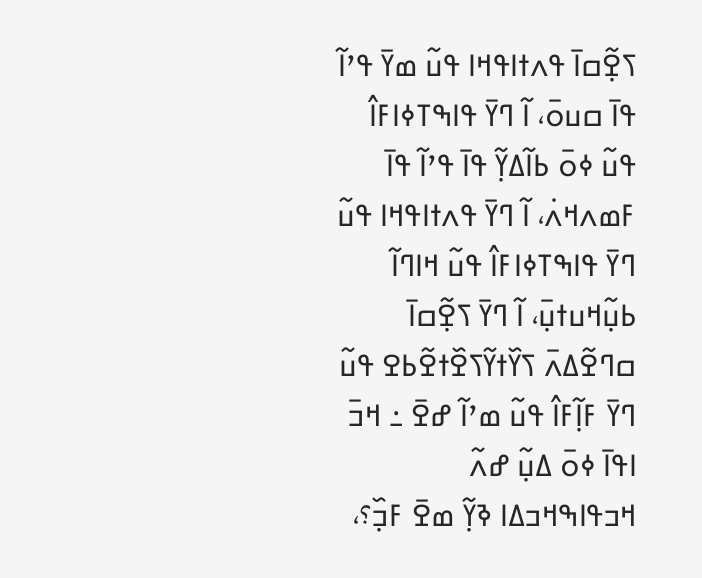ߖߐ߲߬ߛߊ߫ ߟߍߙߊߟߞߊ ߟߎ߬ ߘߌ߫ ߟߴߊ߬ ߟߊ߫ ߛߎߋ߫، ߊ߬ ߣߌ߫ ߟߊߒߠߦߊߓߊ߮ ߟߎ߬ ߦߋ߫ ߕߊ߬ߡߌ߲߬ ߟߊ߫ ߟߴߊ߬ ߟߊ߫ ߓߘߍߞߍ߭، ߊ߬ ߣߌ߫ ߟߍߙߊߟߞߊ ߟߎ߬ ߣߌ߫ ߟߊߒߠߦߊߓߊ߮ ߟߎ߬ ߞߊߣߊ߬ ߕߎ߲߬ߞߎߙߎ߲߫، ߊ߬ ߣߌ߫ ߖߐ߲߬ߛߊ߫ ߛߣߐ߬ߡߍ߫ ߖߌ߰ߙߌ߬ߖߐ߰ߙߐ߬ߕߐ ߟߎ߬ ߣߌ߫ ߓߊ߲߬ߓߊ߮ ߟߎ߬ ߘߴߊ߬ ߝߐ߫ ߸ ߞߏ߫ ߊߟߊ߫ ߦߋ߫ ߡߎ߲߬ ߝߍ߬ ߞߏߟߊߒߞߏߡߊ ߢߌ߲߬ ߘߐ߫ ߓߏ߲߰؟،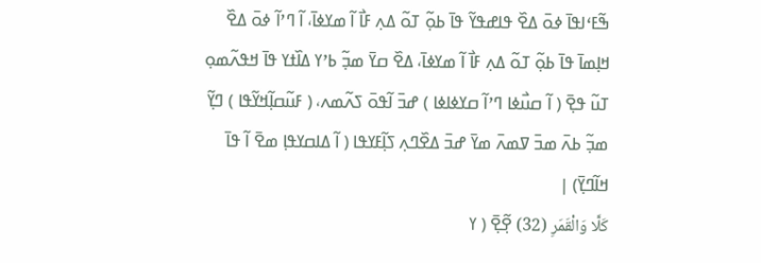ߒ߬ߓߵߊߟߊ߫ ߦߋ߫ ߡߐ߰ ߟߊߝߟߌ߬ ߟߊ߫ ߕߋ߲߬ ߠߋ߬ ߡߍ߲ ߓߊ߯ ߊ߬ ߘߌߦߊ߫، ߊ߬ ߣߴߊ߬ ߦߋ߫ ߡߐ߰ ߞߊ߲ߘߊ߫ ߟߊ߫ ߕߋ߲߬ ߠߋ߬ ߡߍ߲ ߓߊ߯ ߊ߬ ߘߌߦߊ߫، ߡߐ߰ ߛߌ߫ ߘߏ߲߬ ߕߴߌ ߡߊ߰ߙߌ ߟߊ߫ ߞߟߍ߬ߘߋ߲ ߠߎ߬ ߟߐ߲߫ ( ߊ߬ ߛߎ߯ߦߊ ߣߴߊ߬ ߛߌߦߊߦߊ ) ߝߏ߫ ߊ߬ߟߋ߫ ߖߍ߬ߘߍ، ( ߓߎ߬ߛߊ߲߬ߞߌ߬ߟߊ ) ߣߌ߲߬ ߘߏ߲߬ ߕߍ߫ ߘߏ߫ ߜߘߍ߫ ߘߌ߫ ߝߏ߫ ߡߐ߰ߣߍ߲ ߖߊ߲߬ߓߌߟߊ ( ߊ߬ ߡߊߛߌߟߊ߲ ߘߐ߫ ߊ߬ ߟߊ߫ ߞߊ߬ߣߌ߲߫) |
كَلَّا وَالْقَمَرِ (32) ߐ߲߬ߐ߲߫ ( ߌ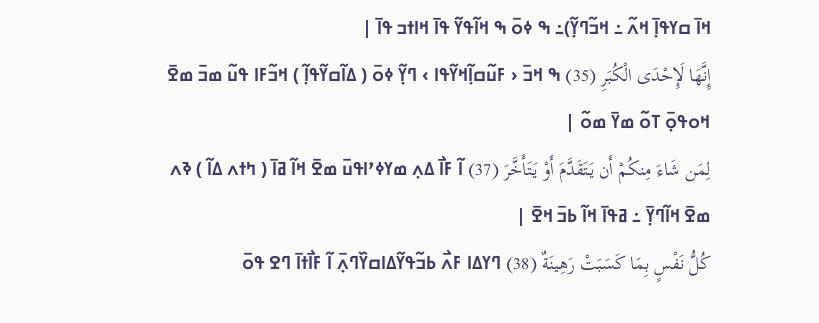ߞߊ߫ ߛߌߟߊ߲߫ ߞߍ߬ ߸ ߞߏ߬ߣߌ߲߬)߸ ߒ ߦߋ߫ ߒ ߞߊ߬ߟߌ߬ ߟߊ߫ ߞߊߙߏ ߟߊ߫ |
إِنَّهَا لَإِحْدَى الْكُبَرِ (35) ߒ ߞߏ߫ ‹ ߓߎ߬ߛߊ߲߬ߞߌ߬ߟߊ › ߣߌ߲߬ ߦߋ߫ ( ߡߊ߬ߛߌ߬ߟߊ߲߬ ) ߞߏ߬ߓߊ ߟߎ߬ ߘߏ߫ ߘߐ߫ ߞߋߟߋ߲߫ ߠߋ߬ ߘߌ߫ ߘߋ߬ |
لِمَن شَاءَ مِنكُمْ أَن يَتَقَدَّمَ أَوْ يَتَأَخَّرَ (37) ߊ߬ ߓߊ߯ ߡߍ߲ ߘߌߦߴߊߟߎ߫ ߘߐ߫ ߞߊ߬ ߥߊ߫ ( ߤߙߍ ߡߊ߬ ) ߢߍ ߘߐ߫ ߞߊ߬ߣߌ߲߫ ߸ ߥߟߊ߫ ߞߊ߬ ߕߏ߫ ߞߐ߫ |
كُلُّ نَفْسٍ بِمَا كَسَبَتْ رَهِينَةٌ (38) ߣߌߡߊ ߓߍ߯ ߕߏ߬ߟߌ߬ߡߊߛߌ߰ߣߍ߲߫ ߊ߬ ߓߊ߯ߙߊ߫ ߣߐ ߟߋ߫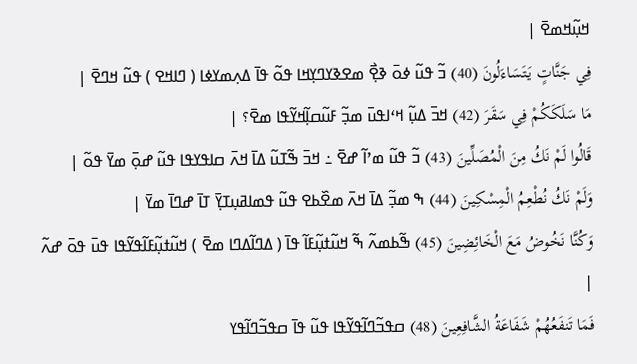ߞߎ߲߬ߞߘߐ߫ |
فِي جَنَّاتٍ يَتَسَاءَلُونَ (40) ߏ߬ ߟߎ߬ ߦߋ߫ ߢߐ߲߯ ߘߐߢߌߣߌ߲ߞߊ ߟߋ߬ ߟߊ߫ ߡߍ߲ߘߌߦߊ ( ߣߊߞߐ ) ߟߎ߬ ߞߣߐ߫ |
مَا سَلَكَكُمْ فِي سَقَرَ (42) ߞߏ߫ ߡߎ߲߬ ߞߵߊߟߎ߫ ߘߏ߲߬ ߓߎ߬ߛߊ߲߬ߞߌ߬ߟߊ ߘߐ߫؟ |
قَالُوا لَمْ نَكُ مِنَ الْمُصَلِّينَ (43) ߏ߬ ߟߎ߬ ߘߴߊ߬ ߝߐ߫ ߸ ߞߏ߫ ߒ߬ߠߎ߬ ߡߊ߫ ߞߍ߫ ߛߊߟߌߟߊ ߟߎ߬ ߝߋ߲߫ ߘߌ߫ ߟߋ߬ |
وَلَمْ نَكُ نُطْعِمُ الْمِسْكِينَ (44) ߒ ߘߏ߲߬ ߡߊ߫ ߞߍ߫ ߘߐ߰ߕߐ ߟߎ߬ ߟߘߊߥߎ߲ߠߌ߲߫ ߠߊ߫ ߝߣߊ߫ ߘߌ߫ |
وَكُنَّا نَخُوضُ مَعَ الْخَائِضِينَ (45) ߒ߬ߕߘߍ߬ ߒ߬ ߞߎ߬ߙߎ߲߬ߓߊ߬ ߟߊ߫ ( ߡߣߊ߬ߡߣߊ ߘߐ߫ ) ߞߎ߬ߙߎ߲߬ߓߊ߬ߟߌ߬ߟߊ ߟߎ߫ ߟߋ߫ ߝߍ߬ |
فَمَا تَنفَعُهُمْ شَفَاعَةُ الشَّافِعِينَ (48) ߛߟߏ߬ߣߊ߬ߟߌ߬ߟߊ ߟߎ߬ ߟߊ߫ ߛߟߏ߬ߣߊ߬ߟߌ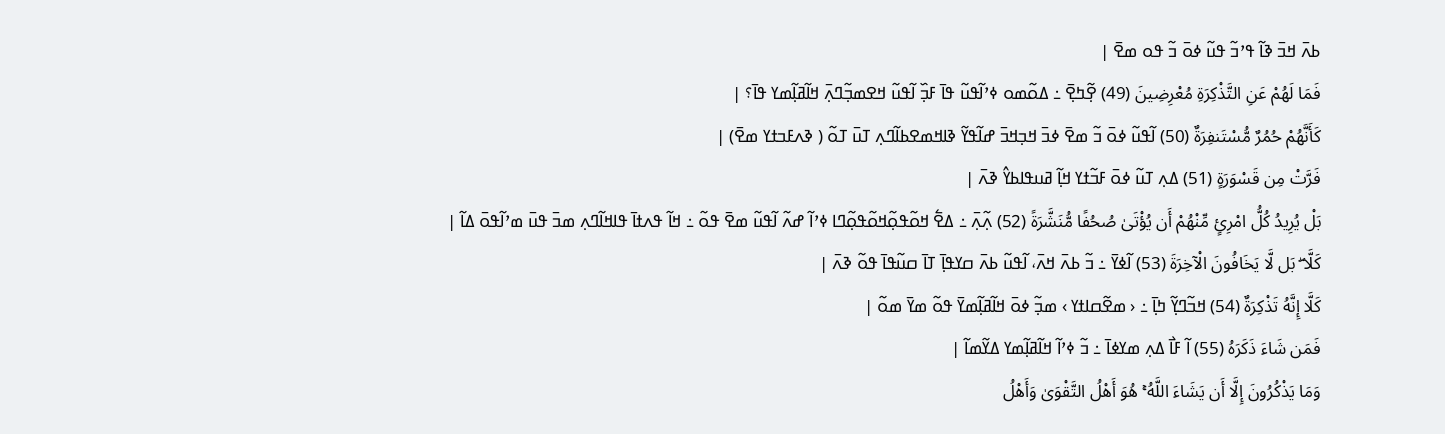ߕߍ߫ ߞߏ߫ ߢߊ߬ ߟߴߏ߬ ߟߎ߬ ߦߋ߫ ߏ߬ ߟߋ ߘߐ߫ |
فَمَا لَهُمْ عَنِ التَّذْكِرَةِ مُعْرِضِينَ (49) ߐ߲߬ߤߐ߲߫ ߸ ߡߋ߬ߘߋ ߦߴߊ߬ߟߎ߬ ߟߊ߫ ߓߏ߲߰ ߊ߬ߟߎ߬ ߞߐߘߏ߲߬ߣߍ߲߫ ߞߊ߬ߥߊ߲߬ߘߌ ߟߊ߫؟ |
كَأَنَّهُمْ حُمُرٌ مُّسْتَنفِرَةٌ (50) ߊ߬ߟߎ߬ ߦߋ߫ ߏ߬ ߘߐ߫ ߦߏ߫ ߞߏ߲ߞߏ߫ ߝߊ߬ߟߌ߬ ߢߊߞߘߐߕߊ߬ߣߍ߲ ߠߎ߫ ߠߋ߬ ( ߢߍߓߏߙߌ ߘߐ߫) |
فَرَّتْ مِن قَسْوَرَةٍ (51) ߡߍ߲ ߠߎ߬ ߦߋ߫ ߓߏ߬ߙߌ ߞߊ߲߬ ߥߎߟߊߕߌ߮ ߢߍ߫ |
بَلْ يُرِيدُ كُلُّ امْرِئٍ مِّنْهُمْ أَن يُؤْتَىٰ صُحُفًا مُّنَشَّرَةً (52) ߍ߲߬ߍ߲߫ ߸ ߡߐ߱ ߞߋ߬ߟߋ߲߬ߞߋ߬ߟߋ߲߬ߣߊ ߦߴߊ߬ ߝߍ߬ ߊ߬ߟߎ߬ ߘߐ߫ ߟߋ߬ ߸ ߞߊ߬ ߟߍߙߊ߫ ߟߊߞߊ߬ߣߍ߲ ߘߏ߫ ߟߎ߫ ߘߴߊ߬ߟߋ߫ ߡߊ߬ |
كَلَّا ۖ بَل لَّا يَخَافُونَ الْآخِرَةَ (53) ߊ߬ߦߌ߫ ߸ ߏ߬ ߕߍ߫ ߞߍ߫، ߊ߬ߟߎ߬ ߕߍ߫ ߛߌߟߊ߲߫ ߠߊ߫ ߛߎ߬ߟߊ߫ ߟߋ߬ ߢߍ߫ |
كَلَّا إِنَّهُ تَذْكِرَةٌ (54) ߞߏ߬ߣߌ߲߬ ߤߊ߲߫ ߸ ‹ ߘߐ߬ߛߊߙߌ › ߘߏ߲߬ ߦߋ߫ ߞߊ߬ߥߊ߲߬ߘߌ߫ ߟߋ߬ ߘߌ߫ ߘߋ߬ |
فَمَن شَاءَ ذَكَرَهُ (55) ߊ߬ ߓߊ߯ ߡߍ߲ ߘߌߦߊ߫ ߸ ߏ߬ ߦߴߊ߬ ߞߊ߬ߥߊ߲߬ߘߌ ߡߌ߬ߘߊ߬ |
وَمَا يَذْكُرُونَ إِلَّا أَن يَشَاءَ اللَّهُ ۚ هُوَ أَهْلُ التَّقْوَىٰ وَأَهْلُ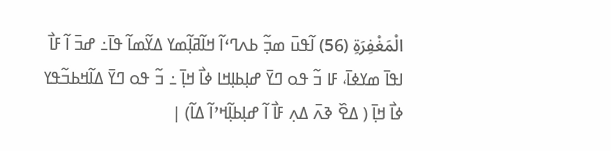الْمَغْفِرَةِ (56) ߊ߬ߟߎ߫ ߘߏ߲߬ ߕߍߣߵߊ߬ ߞߊ߬ߥߊ߲߬ߘߌ ߡߌ߬ߘߊ߬ ߟߊ߫߸ ߝߏ߫ ߊ߬ ߓߊ߯ ߊߟߊ߫ ߘߌߦߊ߫، ߓߊ ߏ߬ ߟߋ ߣߌ߫ ߝߊ߲ߕߊ߲ߞߊ ߦߊ߯ ߞߊ߲߫ ߸ ߏ߬ ߟߋ ߣߌ߫ ߡߊ߬ߞߕߏ߬ߟߌ ߦߊ߯ ߞߊ߲߫ ( ߡߐ߰ ߢߍ߫ ߡߍ߲ ߓߊ߯ ߊ߬ ߝߊ߲ߕߊ߲߬ߞߴߊ߬ ߡߊ߬) |